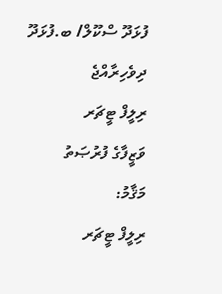ފުޅަދޫ ސްކޫލް/ ބ.ފުޅަދޫ
ދިވެހިރާއްޖެ
ރިލީފް ޓީޗަރ
ވަޒީފާގެ ފުރުޞަތު
މަޤާމު:                        ރިލީފް ޓީޗަރ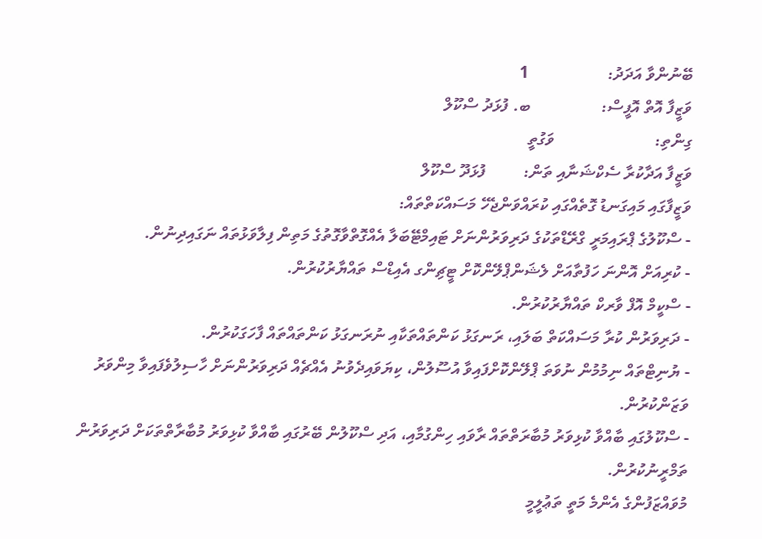ބޭނުންވާ އަދަދު:                   1
ވަޒީފާ އޮތް އޮފީސް:                 ބ. ފުޅަދު ސްކޫލް
ގިންތި:                        ވަގުތީ
ވަޒީފާ އަދާކުރާ ސެކްޝަނާއި ތަން:         ފުޅަދޫ ސްކޫލް
ވަޒީފާގައި މައިގަނޑު ގޮތެއްގައި ކުރައްވަންޖެހޭ މަސައްކަތްތައް:
- ސްކޫލުގެ ޕްރައިމަރީ ގްރޭޑްތަކުގެ ދަރިވަރުންނަށް ޓައިމްޓޭބަލާ އެއްގޮތްވާގޮތުގެ މަތިން ފިލާވަޅުތައް ނަގައިދިނުން.
- ކުރިއަށް އޮންނަ ހަފުތާއަށް ލެޝަންޕްލޭންކޮށް ޓީޗިންގ އެއިޑްސް ތައްޔާރުކުރުން.
- ސްކީމް އޮފް ވާރކް ތައްޔާރުކުރުން.
- ދަރިވަރުން ކުރާ މަސައްކަތް ބަލައި، ރަނގަޅު ކަންތައްތަކާއި ނުރަނގަޅު ކަންތައްތައް ފާހަގަކުރުން.
- ޔުނިޓްތައް ނިމުމުން ނުވަތަ ޕްލޭންކޮށްފައިވާ އުސޫލުން، ކިޔަވައިދެވުނު އެއްޗެއް ދަރިވަރުންނަށް ހާސިލުވެފައިވާ މިންވަރު ވަޒަންކުރުން.
- ސްކޫލުގައި ބާއްވާ ކުޅިވަރު މުބާރަތްތައް ރާވައި ހިންގުމާއި، އަދި ސްކޫލުން ބޭރުގައި ބާއްވާ ކުޅިވަރު މުބާރާތްތަކަށް ދަރިވަރުން ތަމްރީނުކުރުން.
މުވައްޒަފުންގެ އެންމެ މަތީ ތަޢުލީމީ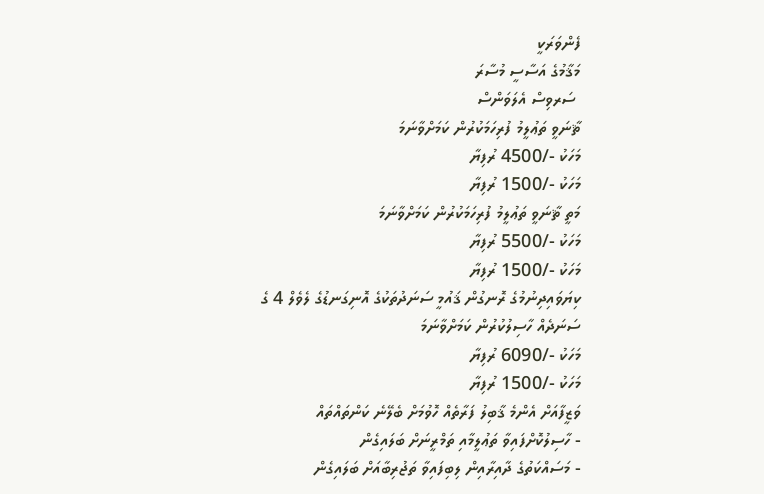ފެންވަރަކީ
މަޤާމުގެ އަސާސީ މުސާރަ
 ސަރވިސް އެލަވަންސް
ޘާނަވީ ތަޢުލީމު ފުރިހަމަކުރުން ކަމަށްވާނަމަ
މަހަކު -/4500 ރުފިޔާ
މަހަކު -/1500 ރުފިޔާ
މަތީ ޘާނަވީ ތަޢުލީމު ފުރިހަމަކުރުން ކަމަށްވާނަމަ
މަހަކު -/5500 ރުފިޔާ
މަހަކު -/1500 ރުފިޔާ
ކިޔަވައިދިނުމުގެ ރޮނގުން ޤައުމީ ސަނަދުތަކުގެ އޮނިގަނޑުގެ ލެވެލް 4 ގެ ސަނަދެއް ހާސިލުކުރުން ކަމަށްވާނަމަ
މަހަކު -/6090 ރުފިޔާ
މަހަކު -/1500 ރުފިޔާ
ވަޒީފާއަށް އެންމެ ޤާބިލު ފަރާތެއް ހޮވުމަށް ބެލޭނެ ކަންތައްތައް
- ހާސިލުކޮށްފައިވާ ތަޢުލީމާއި ތަމްރީނަށް ބަލައިގެން
- މަސައްކަތުގެ ދާއިރާއިން ލިބިފައިވާ ތަޖުރިބާއަށް ބަލައިގެން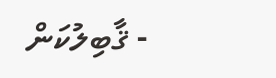- ޤާބިލުކަން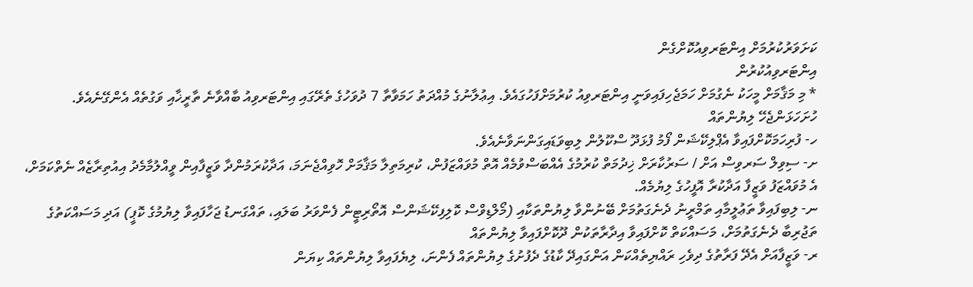ކަށަވަރުކުރުމަށް އިންޓަރވިއުކޮށްގެން
އިންޓަރވިއުކުރުން
* މި މަޤާމަށް މީހަކު ނެގުމަށް ހަމަޖެހިފައިވަނީ އިންޓަރވިއު ކުރުމަށްފަހުގައެވެ. އިޢުލާނުގެ މުއްދަތު ހަމަވާތާ 7 ދުވަހުގެ ތެރޭގައި އިންޓަރވިއު ބާއްވާނެ ތާރީޚާއި ވަގުތެއް އެންގޭނެއެވެ.
ހުށަހަޅަންޖެހޭ ލިޔުންތައް
ހ- ފުރިހަމަކޮށްފައިވާ އެޕްލިކޭޝަން ފޯމު ފުޅަދޫ ސްކޫލުން ލިބިވަޑައިގަންނަވާނެއެވެ.
ށ- ސިވިލް ސަރވިސް އަށް / ސަރުކާރަށް ޚިދުމަތް ކުރުމުގެ އެއްބަސްވުމެއް އޮތް މުވައްޒަފުން، ކުރިމަތިލާ މަޤާމަށް ހޮވިއްޖެނަމަ، އަދާކުރަމުންދާ ވަޒީފާއިން ވީއްލުމާމެދު އިއުތިރާޒެއް ނެތްކަމަށް، އެ މުވައްޒަފު ވަޒީފާ އަދާކުރާ އޮފީހުގެ ލިޔުމެއް.
ނ- ލިބިފައިވާ ތަޢުލީމާއި ތަމްރީނު ދެނެގަތުމަށް ބޭނުންވާ ލިޔުންތަކާއި (މޯލްޑިވްސް ކޮލިފިކޭޝަންސް އޮތޯރިޓީން ފެންވަރު ބަލައި، ތައްގަނޑު ޖަހާފައިވާ ލިޔުމުގެ ކޮޕީ) އަދި މަސައްކަތުގެ ތަޖުރިބާ ދެނެގަތުމަށް، މަސައްކަތް ކޮށްފައިވާ އިދާރާތަކުން ދޫކޮށްފައިވާ ލިޔުންތައް
ރ- ވަޒީފާއަށް އެދޭ ފަރާތުގެ ދިވެހި ރައްޔިތެއްކަން އަންގައިދޭ ކާޑުގެ ދެފުށުގެ ލިޔުންތައް ފެންނަ، ލިޔެފައިވާ ލިޔުންތައް ކިޔަން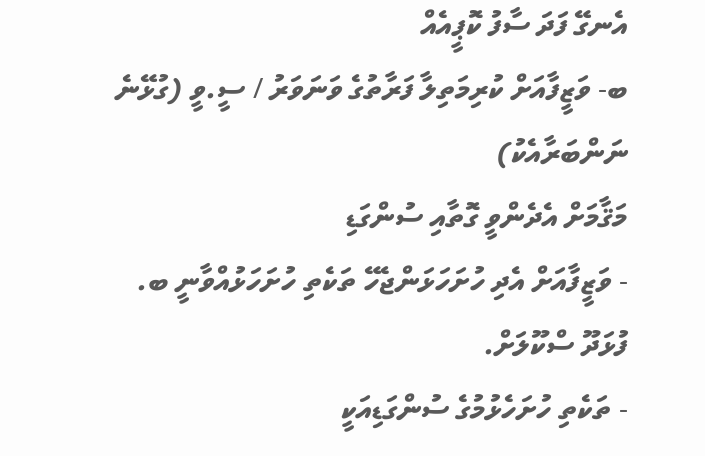އެނގޭ ފަދަ ސާފު ކޮޕީއެއް
ބ- ވަޒީފާއަށް ކުރިމަތިލާ ފަރާތުގެ ވަނަވަރު / ސީ.ވީ (ގުޅޭނެ ނަންބަރާއެކު)
މަޤާމަށް އެދެންވީ ގޮތާއި ސުންގަޑި
- ވަޒީފާއަށް އެދި ހުށަހަޅަންޖެހޭ ތަކެތި ހުށަހަޅުއްވާނީ ބ. ފުޅަދޫ ސްކޫލަށް.
- ތަކެތި ހުށަހެޅުމުގެ ސުންގަޑިއަކީ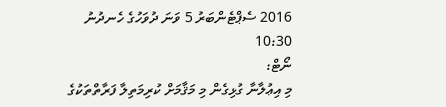2016 ސެޕްޓެންބަރު 5 ވަނަ ދުވަހުގެ ހެނދުނު 10:30
ނޯޓް:
މި އިޢުލާނާ ގުޅިގެން މި މަޤާމަށް ކުރިމަތިލާ ފަރާތްތަކުގެ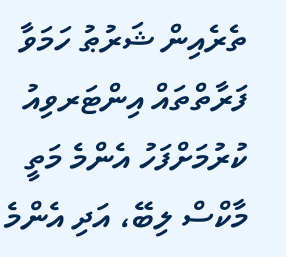ތެރެއިން ޝަރުޠު ހަމަވާ ފަރާތްތައް އިންޓަރވިއު ކުރުމަށްފަހު އެންމެ މަތީ މާކްސް ލިބޭ، އަދި އެންމެ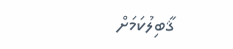ޤާބިލުކަމަށް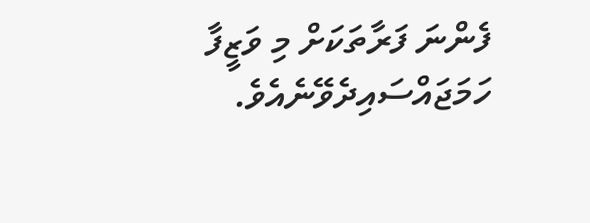ފެންނަ ފަރާތަކަށް މި ވަޒީފާ ހަމަޖައްސައިދެވޭނެއެވެ.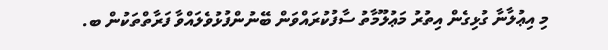މި އިޢުލާނާ ގުޅިގެން އިތުރު މަޢުލޫމާތު ސާފުކުރައްވަން ބޭނުންފުޅުވެލައްވާ ފަރާތްތަކުން ބ.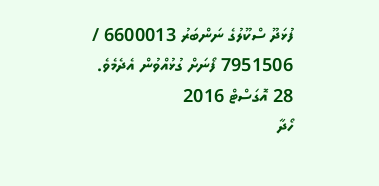ފުޅަދޫ ސްކޫލުގެ ނަންބަރު 6600013 / 7951506 ފޯނަށް ގުޅުއްވުން އެދެމެވެ.
28 އޮގަސްޓް 2016
ހޯދާ